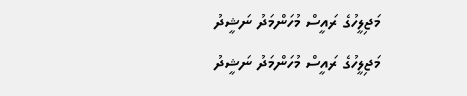މަޖިލީހުގެ ރައީސް މުހަންމަދު ނަޝީދު
މަޖިލީހުގެ ރައީސް މުހަންމަދު ނަޝީދު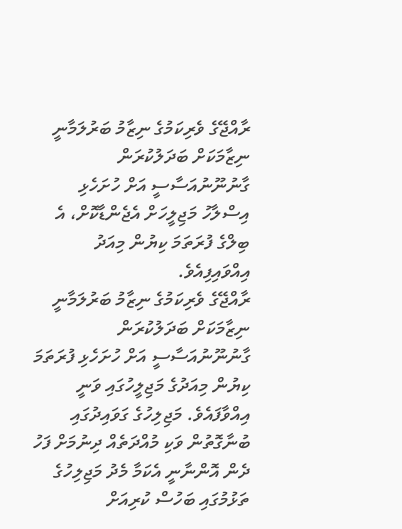ރާއްޖޭގެ ވެރިކަމުގެ ނިޒާމު ބަރުލަމާނީ ނިޒާމަކަށް ބަދަލުކުރަން ގާނުނޫނުއަސާސީ އަށް ހުށަހެޅި އިސްލާހު މަޖިލީހަށް އެޖެންޑާކޮށް، އެ ބިލްގެ ފުރަތަމަ ކިޔުން މިއަދު އިއްވައިފިއެވެ.
ރާއްޖޭގެ ވެރިކަމުގެ ނިޒާމު ބަރުލަމާނީ ނިޒާމަކަށް ބަދަލުކުރަން ގާނުނޫނުއަސާސީ އަށް ހުށަހެޅި ފުރަތަމަ ކިޔުން މިއަދުގެ މަޖިލީހުގައި ވަނީ އިއްވާފައެވެ. މަޖިލިހުގެ ގަވައިދުގައި ބުނާގޮތުން ވަކި މުއްދަތެއް ދިނުމަށް ފަހު ދެން އޮންނާނީ އެކަމާ މެދު މަޖިލިހުގެ ތަޅުމުގައި ބަހުސް ކުރިއަށް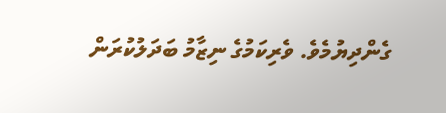ގެންދިޔުމެވެ. ވެރިކަމުގެ ނިޒާމު ބަދަލުކުރަން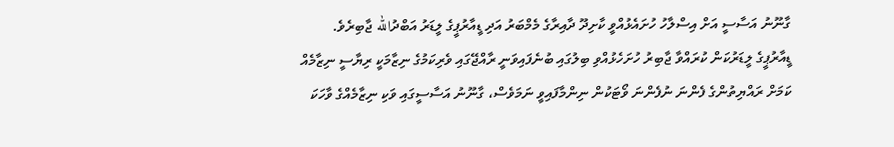ގާނޫނު އަސާސީ އަށް އިސްލާހު ހުށައެޅުއްވީ ކާށިދޫ ދާއިރާގެ މެމްބަރު އަދި ޑީއާރުޕީގެ ލީޑަރު އަބްދުالله ޖާބިރެވެ. ޑީއާރުޕީގެ ލީޑަރުކަން ކުރައްވާ ޖާބިރު ހުށަހެޅުއްވި ބިލުގައި ބުނެފައިވަނީ ރާއްޖޭގައި ވެރިކަމުގެ ނިޒާމަކީ ރިޔާސީ ނިޒާމެއް ކަމަށް ރައްޔިތުންގެ ފެންނަ ނުފެންނަ ވޯޓަކުން ނިންމާފައިވީ ނަމަވެސް، ގާނޫނު އަސާސީގައި ވަކި ނިޒާމެއްގެ ވާހަކަ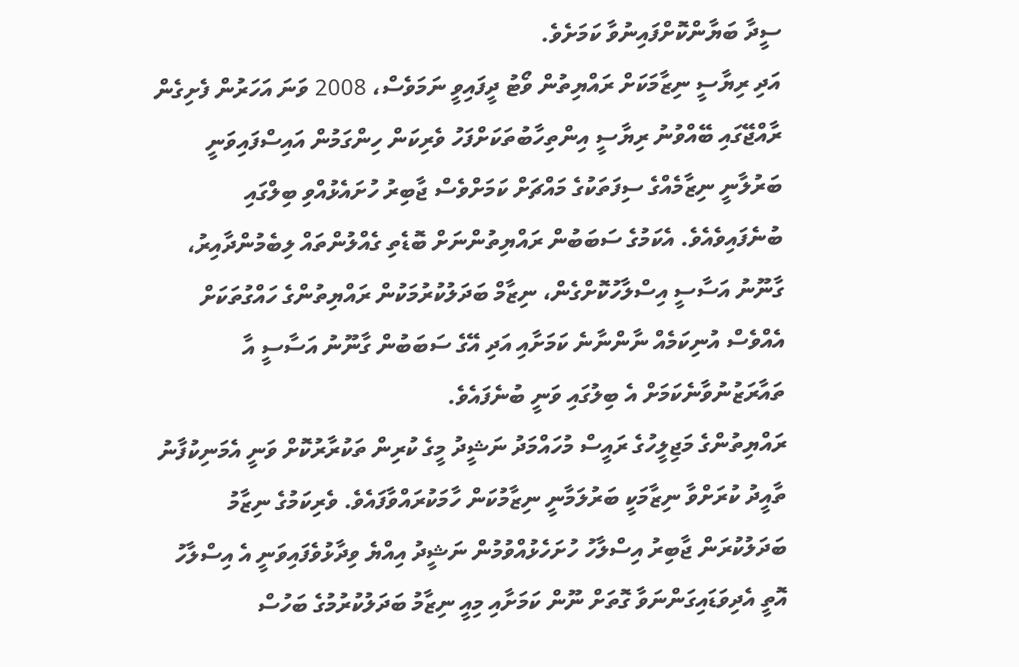ސީދާ ބަޔާންކޮށްފައިނުވާ ކަމަށެވެ.
އަދި ރިޔާސީ ނިޒާމަކަށް ރައްޔިތުން ވޯޓު ދީފައިވީ ނަމަވެސް، 2008 ވަނަ އަހަރުން ފެށިގެން ރާއްޖޭގައި ބޭއްވުނު ރިޔާސީ އިންތިހާބުތަކަށްފަހު ވެރިކަން ހިންގަމުން އައިސްފައިވަނީ ބަރުލާނީ ނިޒާމެއްގެ ސިފަތަކުގެ މައްޗަށް ކަމަށްވެސް ޖާބިރު ހުށައެޅުއްވި ބިލްގައި ބުނެފައިވެއެވެ. އެކަމުގެ ސަބަބުން ރައްޔިތުންނަށް ބޮޑެތި ގެއްލުންތައް ލިބެމުންދާއިރު، ގާނޫނު އަސާސީ އިސްލާހުކޮށްގެން، ނިޒާމް ބަދަލުކުރުމަކުން ރައްޔިތުންގެ ހައްގުތަކަށް އެއްވެސް އުނިކަމެއް ނާންނާނެ ކަމަށާއި އަދި އޭގެ ސަބަބުން ގާނޫނު އަސާސީ އާ ތައާރަޒުނުވާނެކަމަށް އެ ބިލުގައި ވަނީ ބުނެފައެވެ.
ރައްޔިތުންގެ މަޖިލީހުގެ ރައީސް މުހައްމަދު ނަޝީދު މީގެ ކުރިން ތަކުރާރުކޮށް ވަނީ އެމަނިކުފާނު ތާއީދު ކުރަށްވާ ނިޒާމަކީ ބަރުލަމާނީ ނިޒާމުކަން ހާމަކުރައްވާފައެވެ. ވެރިކަމުގެ ނިޒާމު ބަދަލުކުރަން ޖާބިރު އިސްލާހު ހުށަހެޅުއްވުމުން ނަޝީދު އިއްޔެ ވިދާޅުވެފައިވަނީ އެ އިސްލާހު އޮތީ އެދިވަޑައިގަންނަވާ ގޮތަށް ނޫން ކަމަށާއި މިއީ ނިޒާމު ބަދަލުކުރުމުގެ ބަހުސް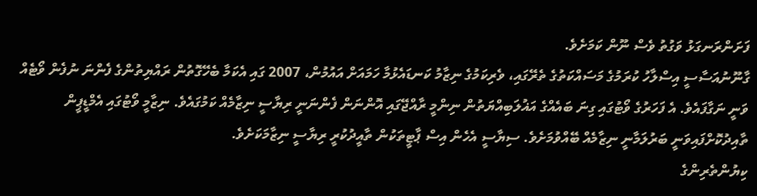ފަށަންރަނގަޅު ވަގުތު ވެސް ނޫން ކަމަށެވެ.
ގާނޫނުއަސާސީ އިސްލާހު ކުރަމުގެ މަސައްކަތުގެ ތެރޭގައި، ވެރިކަމުގެ ނިޒާމު ކަނޑައެޅުމާ ހަމައަށް އައުމުން، 2007 ގައި އެކަމާ ބެހޭގޮތުން ރައްޔިތުންގެ ފެންނަ ނުފެން ވޯޓެއް ވަނީ ނަގާފައެވެ. އެ ފަހަރުގެ ވޯޓުގައި ގިނަ ބައެއްގެ އަޣުލަބިއްޔަތުން ނިންމީ ރާއްޖޭގައި އޮންނަން ފެންނަނީ ރިޔާސީ ނިޒާމެއް ކަމުގައެވެ. ނިޒާމީ ވޯޓުގައި އެމްޑީޕީން ތާއިދުކޮށްފައިވަނީ ބަރުލަމާނީ ނިޒާމެއް ބޭއްވުމަށެވެ. ސިޔާސީ އެހެން އިސް ޕާޓީތަކުން ތާއީދުކުރީ ރިޔާސީ ނިޒާމަކަށެވެ.
ކިޔުންތެރިންގެ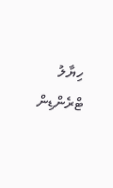ހިޔާލު
ޓްރެންޑިން